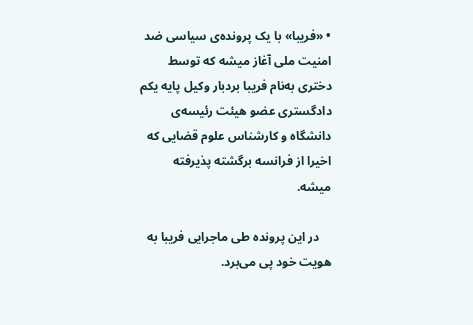• «فریبا» با یک پرونده‌ی سیاسی ضد امنیت ملی آغاز میشه که توسط دختری به‌نام فریبا بردبار وکیل پایه یکم دادگستری عضو هیئت رئیسه‌ی دانشگاه و کارشناس علوم قضایی که اخیرا از فرانسه برگشته پذیرفته میشه.

    در این پرونده طی ماجرایی فریبا به هویت خود پی می‌برد.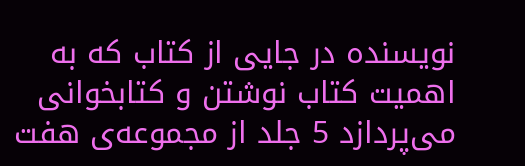نویسنده در جایی از کتاب که به اهمیت کتاب نوشتن و کتابخوانی می‌پردازد 5 جلد از مجموعه‌ی هفت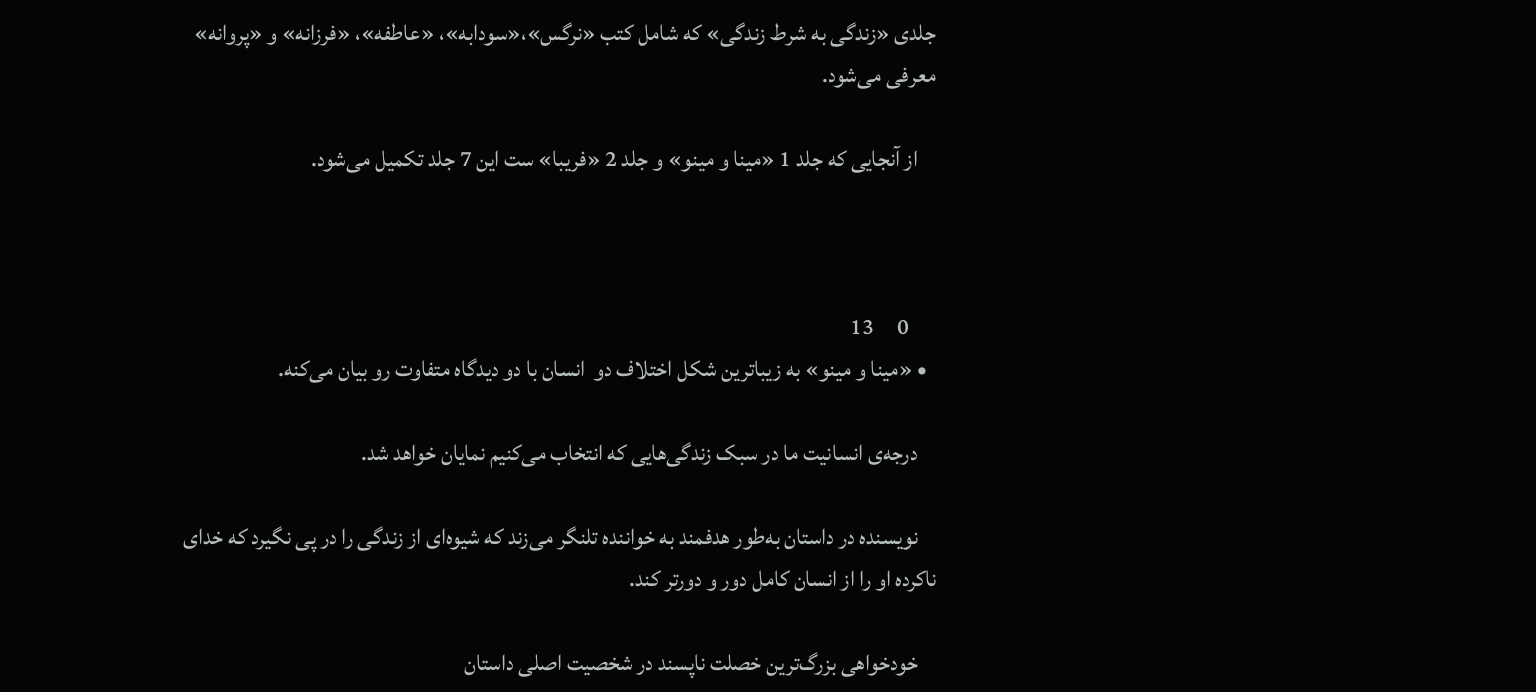جلدی «زندگی به شرط زندگی» که شامل کتب «نرگس»،«سودابه»، «عاطفه»، «فرزانه» و «پروانه» معرفی می‌شود.

    از آنجایی که جلد 1 «مینا و مینو» و جلد 2 «فریبا» ست این 7 جلد تکمیل می‌شود.



      0     13
  • «مینا و مینو» به زیباترین شکل اختلاف‌ دو  انسان‌ با دو دیدگاه متفاوت رو بیان می‌کنه.

    درجه‌ی انسانیت ما در سبک زندگی‌هایی که انتخاب می‌کنیم نمایان خواهد شد.

    نویسنده در داستان به‌طور هدفمند به خواننده تلنگر می‌زند که شیوه‌ای از زندگی را در پی نگیرد که خدای ناکرده او را از انسان کامل دور و دورتر کند.

    خودخواهی بزرگ‌ترین خصلت ناپسند در شخصیت اصلی داستان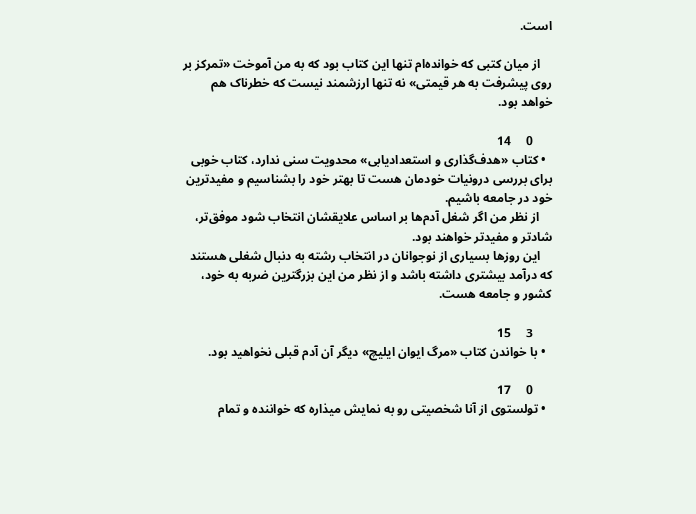است.

    از میان کتبی که خوانده‌ام تنها این کتاب بود که به من آموخت «تمرکز بر روی پیشرفت به هر قیمتی» نه تنها ارزشمند نیست که خطرناک هم خواهد بود.

      0     14
  • کتاب «هدف‌گذاری و استعدادیابی» محدویت سنی ندارد، کتاب خوبی برای بررسی درونیات خودمان هست تا بهتر خود را بشناسیم و مفیدترین خود در جامعه باشیم.
    از نظر من اگر شغل آدم‌ها بر اساس علایقشان انتخاب شود موفق‌تر، شادتر و مفیدتر خواهند بود.
    این روزها بسیاری از نوجوانان در انتخاب رشته به دنبال شغلی هستند که درآمد بیشتری داشته باشد و از نظر من این بزرگترین ضربه به خود، کشور و جامعه هست.

      3     15
  • با خواندن کتاب «مرگ ایوان ایلیچ» دیگر آن آدم قبلی نخواهید بود.

      0     17
  • تولستوی از آنا شخصیتی رو به نمایش میذاره که خواننده و تمام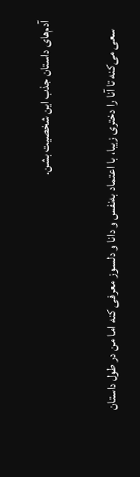آدم‌های داستان جذب این شخصیت بشن.

    سعی می‌کنه تا آنا را دختری زیبا، با اعتماد به‌نفس و دانا و دلسوز معرفی کنه اما من در طول داستان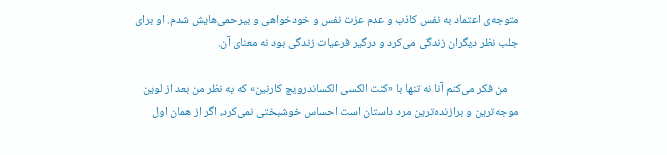متوجه‌ی اعتماد به نفس کاذب و عدم عزت نفس و خودخواهی و بیرحمی‌هایش شدم. او برای جلب نظر دیگران زندگی می‌کرد و درگیر فرعیات زندگی بود نه معنای آن.

    من فکر می‌کنم آنا نه تنها با «کنت الکسی الکساندرویچ کارنین» که به نظر من بعد از لوین موجه‌ترین و برازنده‌ترین مرد داستان است احساس خوشبختی نمی‌کرد، اگر از همان اول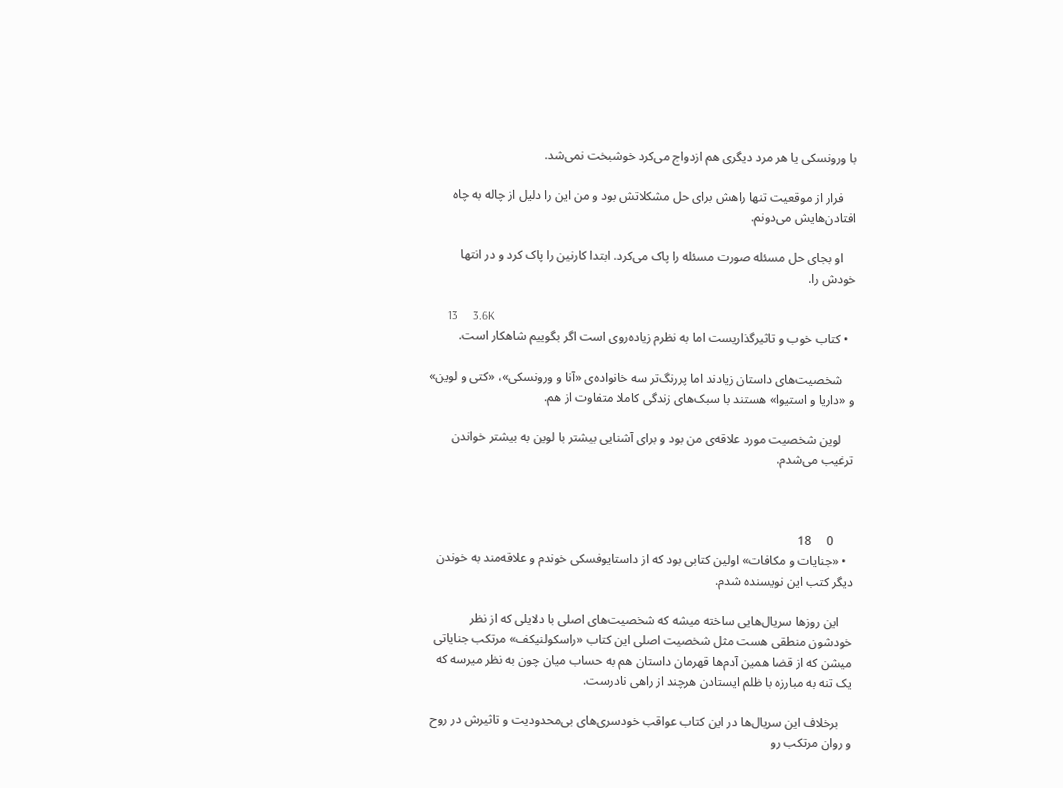با ورونسکی یا هر مرد دیگری هم ازدواج می‌کرد خوشبخت نمی‌شد.

    فرار از موقعیت تنها راهش برای حل مشکلاتش بود و من این را دلیل از چاله به چاه افتادن‌هایش می‌دونم.

    او بجای حل مسئله صورت مسئله را پاک می‌کرد. ابتدا کارنین را پاک کرد و در انتها خودش را.

      13     3.6K
  • کتاب خوب و تاثیرگذاریست اما به نظرم زیاده‌روی است اگر بگوییم شاهکار است.

    شخصیت‌های داستان زیادند اما پررنگ‌تر سه خانواده‌ی «آنا و ورونسکی»، «کتی و لوین» و «داریا و استیوا» هستند با سبک‌های زندگی کاملا متفاوت از هم.

    لوین شخصیت مورد علاقه‌ی من بود و برای آشنایی بیشتر با لوین به بیشتر خواندن ترغیب می‌شدم.



      0     18
  • «جنایات و مکافات» اولین کتابی بود که از داستایوفسکی خوندم و علاقه‌مند به خوندن دیگر کتب این نویسنده شدم.

    این روزها سریال‌هایی ساخته میشه که شخصیت‌های اصلی با دلایلی که از نظر خودشون منطقی هست مثل شخصیت اصلی این کتاب «راسکولنیکف» مرتکب جنایاتی میشن که از قضا همین آدم‌ها قهرمان داستان هم به حساب میان چون به نظر میرسه که یک تنه به مبارزه با ظلم ایستادن هرچند از راهی نادرست.

    برخلاف این سریال‌ها در این کتاب عواقب خودسری‌های بی‌محدودیت و تاثیرش در روح و روان مرتکب رو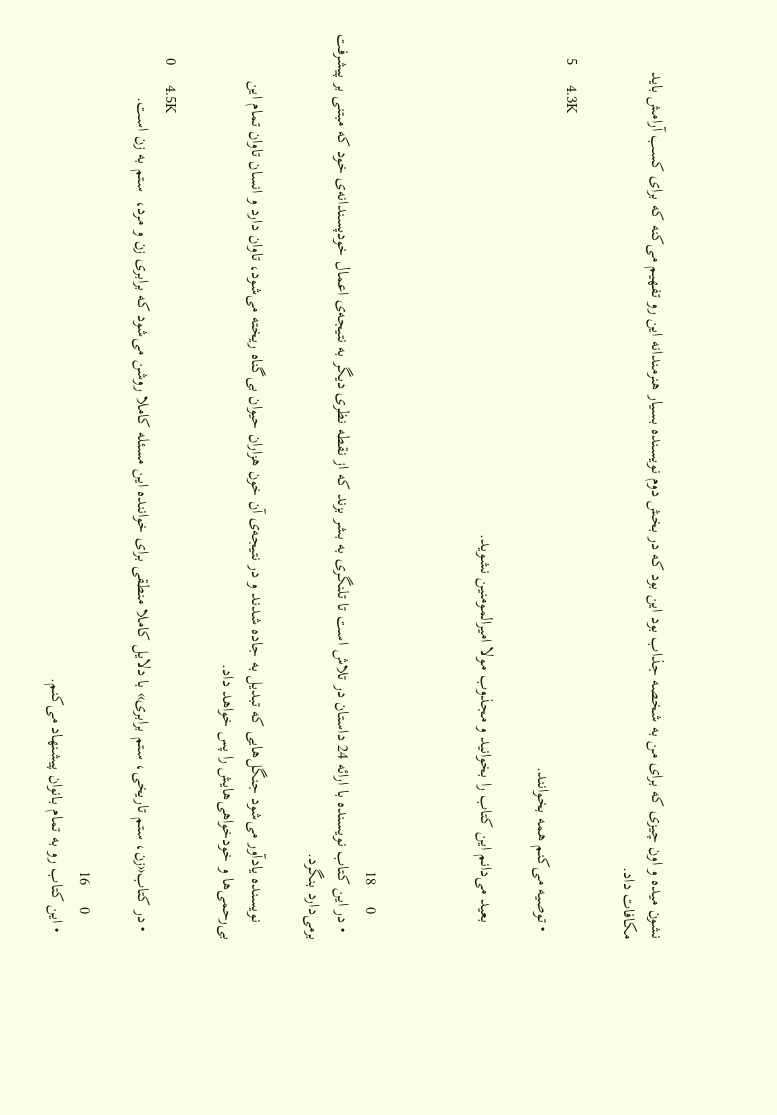نشون میده و اون چیزی که برای من به شخصه جذاب بود این بود که در بخش دوم نویسنده بسیار هنرمندانه این رو تفهیم می‌کنه که برای کسب آرامش باید مکافات داد.

      5     4.3K
  • توصیه می‌کنم همه بخوانند.

    بعید می‌دانم این کتاب را بخوانید و مجذوب مولا امیرالمومنین نشوید.



      0     18
  • در این کتاب نویسنده با ارائه 24 داستان در تلاش است تا تلنگری به بشر بزند که از نقطه نظری دیگر به نتیجه‌ی اعمال خودپسندانه‌ی خود که مبتنی بر پیشرفت برمی‌دارد بنگرد.

    نویسنده یادآور می‌شود جنگل‌هایی که تبدیل به جاده شدند و در نتیجه‌ی آن خون هزاران حیوان بی‌گناه ریخته می‌شود، تاوان دارد و انسان تاوان تمام این بی‌رحمی‌ها و خودخواهی‌هایش را پس خواهد داد.

      0     4.5K
  • در کتاب«زن، ستم تاریخی، ستم برابری» با دلایل کاملا منطقی برای خواننده این مسئله کاملا روشن می‌شود که برابری زن و مرد،  ستم به زن است.

      0     16
  • این کتاب رو به تمام بانوان پیشنهاد می‌کنم.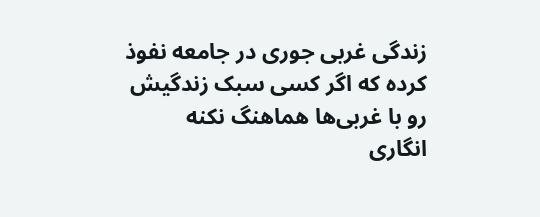زندگی غربی جوری در جامعه نفوذ کرده که اگر کسی سبک زندگیش رو با غربی‌ها هماهنگ نکنه انگاری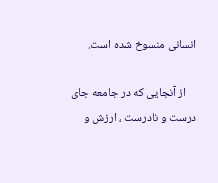انسانی منسوخ شده است.

    از آنجایی که در جامعه جای درست و نادرست ، ارزش و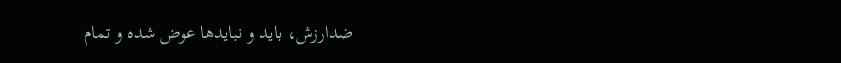ضدارزش، باید و نبایدها عوض شده و تمام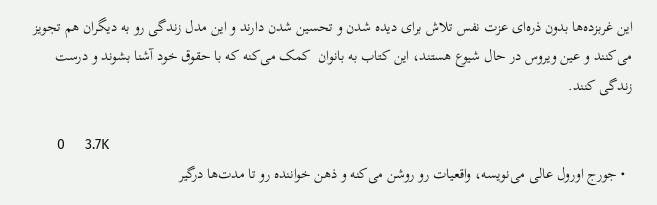این غربزده‌ها بدون ذره‌ای عزت نفس تلاش برای دیده شدن و تحسین شدن دارند و این مدل زندگی رو به دیگران هم تجویز می‌کنند و عین ویروس در حال شیوع هستند، این کتاب به بانوان  کمک می‌کنه که با حقوق خود آشنا بشوند و درست زندگی کنند.

      0     3.7K
  • جورج اورول عالی می‌نویسه، واقعیات رو روشن می‌کنه و ذهن خواننده رو تا مدت‌ها درگیر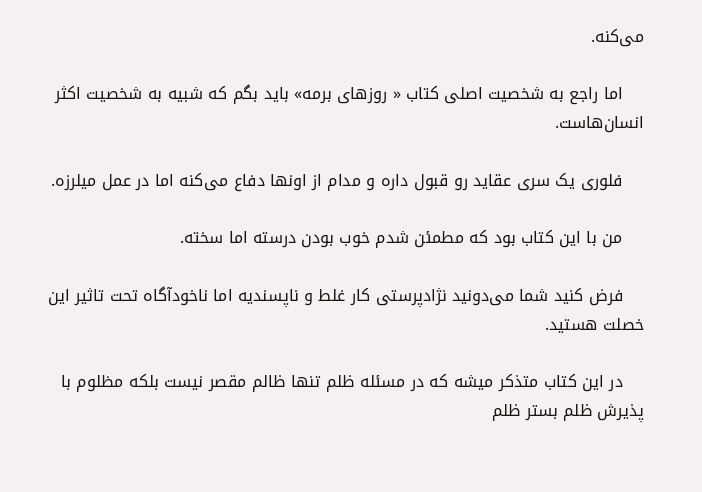می‌کنه.

    اما راجع به شخصیت اصلی کتاب « روزهای برمه» باید بگم که شبیه به شخصیت اکثر انسان‌هاست.

    فلوری یک سری عقاید رو قبول داره و مدام از اونها دفاع می‌کنه اما در عمل میلرزه.

    من با این کتاب بود که مطمئن شدم خوب بودن درسته اما سخته.

    فرض کنید شما می‌دونید نژادپرستی کار غلط و ناپسندیه اما ناخودآگاه تحت تاثیر این خصلت هستید.

    در این کتاب متذکر میشه که در مسئله ظلم تنها ظالم مقصر نیست بلکه مظلوم با پذیرش ظلم بستر ظلم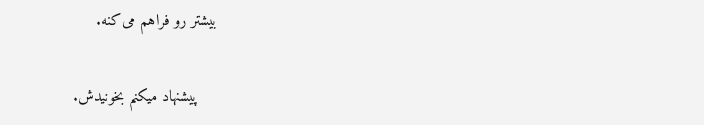بیشتر رو فراهم می‌کنه.

    پیشنهاد میکنم بخونیدش.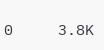0     3.8K